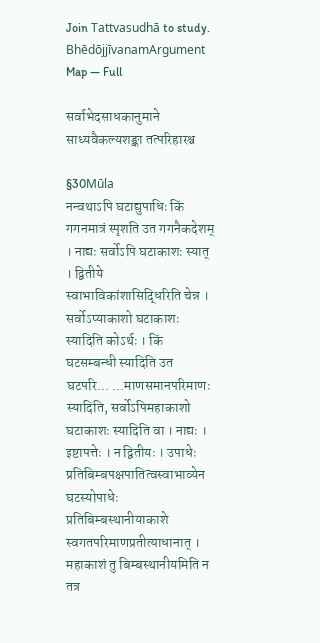Join Tattvasudhā to study.
BhēdōjjīvanamArgument Map — Full

सर्वाभेदसाधकानुमाने साध्यवैकल्यशङ्का तत्परिहारश्च

§30Mūla
नन्वथाऽपि घटाद्युपाधिः किं गगनमात्रं स्पृशति उत गगनैकदेशम् । नाद्यः सर्वोऽपि घटाकाशः स्यात् । द्वितीये स्वाभाविकांशासिद्धिरिति चेन्न । सर्वोऽप्याकाशो घटाकाशः स्यादिति कोऽर्थः । किं घटसम्बन्धी स्यादिति उत घटपरि... ...माणसमानपरिमाणः स्यादिति, सर्वोऽपिमहाकाशो घटाकाशः स्यादिति वा । नाद्यः । इष्टापत्तेः । न द्वितीयः । उपाधेः प्रतिबिम्बपक्षपातित्वस्वाभाव्येन घटस्योपाधेः प्रतिबिम्बस्थानीयाकाशे स्वगतपरिमाणप्रतीत्याधानात् । महाकाशं तु बिम्बस्थानीयमिति न तत्र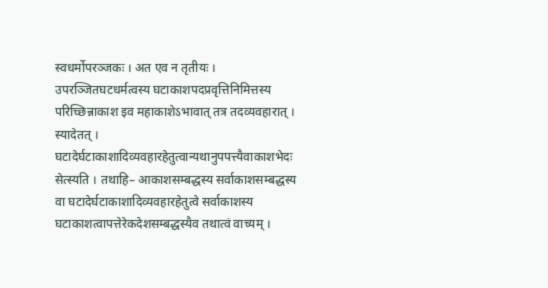स्वधर्मोपरञ्जकः । अत एव न तृतीयः । उपरञ्जितघटधर्मत्वस्य घटाकाशपदप्रवृत्तिनिमित्तस्य परिच्छिन्नाकाश इव महाकाशेऽभावात् तत्र तदव्यवहारात् ।
स्यादेतत् । घटादेर्घटाकाशादिव्यवहारहेतुत्वान्यथानुपपत्त्यैवाकाशभेदः सेत्स्यति । तथाहि– आकाशसम्बद्धस्य सर्वाकाशसम्बद्धस्य वा घटादेर्घटाकाशादिव्यवहारहेतुत्वे सर्वाकाशस्य घटाकाशत्वापत्तेरेकदेशसम्बद्धस्यैव तथात्वं वाच्यम् ।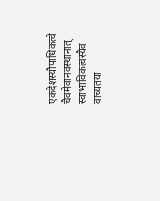एकदेशस्यौपाधिकत्वे चैवमेवानवस्थानात् स्वाभाविकत्वस्यैव वाच्यतया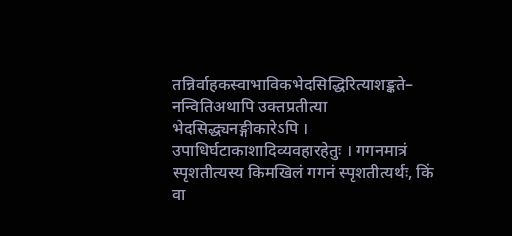तन्निर्वाहकस्वाभाविकभेदसिद्धिरित्याशङ्कते– नन्वितिअथापि उक्तप्रतीत्या भेदसिद्ध्यनङ्गीकारेऽपि । उपाधिर्घटाकाशादिव्यवहारहेतुः । गगनमात्रं स्पृशतीत्यस्य किमखिलं गगनं स्पृशतीत्यर्थः, किं वा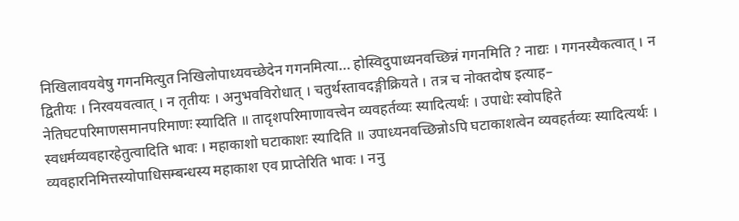निखिलावयवेषु गगनमित्युत निखिलोपाध्यवच्छेदेन गगनमित्या... होस्विदुपाध्यनवच्छिन्नं गगनमिति ? नाद्यः । गगनस्यैकत्वात् । न द्वितीयः । निरवयवत्वात् । न तृतीयः । अनुभवविरोधात् । चतुर्थस्तावदङ्गीक्रियते । तत्र च नोक्तदोष इत्याह– नेतिघटपरिमाणसमानपरिमाणः स्यादिति ॥ तादृशपरिमाणावत्त्वेन व्यवहर्तव्यः स्यादित्यर्थः । उपाधेः स्वोपहिते स्वधर्मव्यवहारहेतुत्वादिति भावः । महाकाशो घटाकाशः स्यादिति ॥ उपाध्यनवच्छिन्नोऽपि घटाकाशत्वेन व्यवहर्तव्यः स्यादित्यर्थः । व्यवहारनिमित्तस्योपाधिसम्बन्धस्य महाकाश एव प्राप्तेरिति भावः । ननु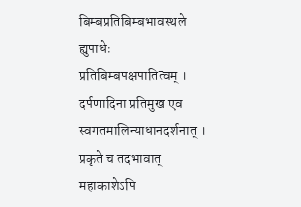बिम्बप्रतिबिम्बभावस्थले ह्युपाधेः प्रतिबिम्बपक्षपातित्वम् । दर्पणादिना प्रतिमुख एव स्वगतमालिन्याधानदर्शनात् । प्रकृते च तदभावात् महाकाशेऽपि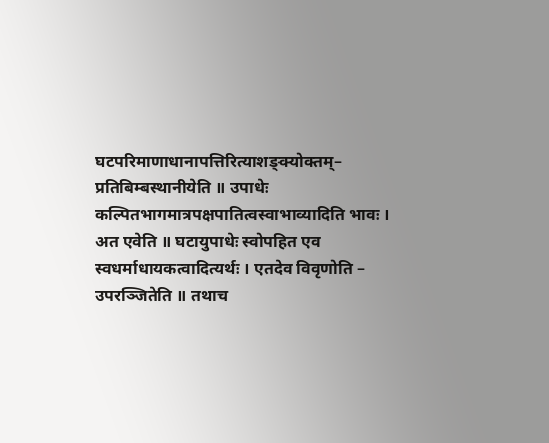घटपरिमाणाधानापत्तिरित्याशङ्क्योक्तम्– प्रतिबिम्बस्थानीयेति ॥ उपाधेः कल्पितभागमात्रपक्षपातित्वस्वाभाव्यादिति भावः । अत एवेति ॥ घटायुपाधेः स्वोपहित एव स्वधर्माधायकत्वादित्यर्थः । एतदेव विवृणोति – उपरञ्जितेति ॥ तथाच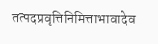तत्पदप्रवृत्तिनिमित्ताभावादेव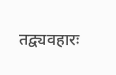तद्व्यवहारः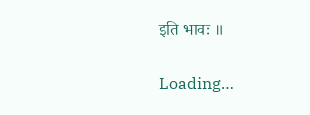इति भावः ॥

Loading…